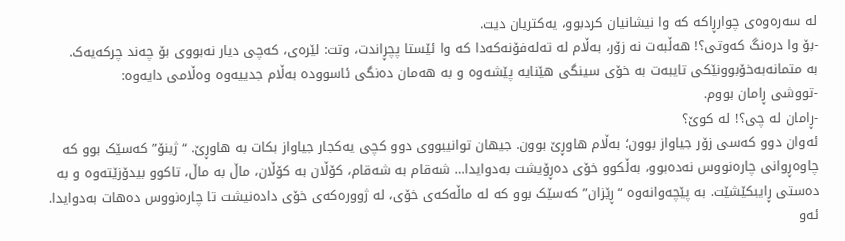لە سەرەوەی چوارڕاکە کە وا نیشانیان کردبوو، یەکتریان دیت.
-بۆ وا درەنگ کەوتی؟! هەڵبەت نە زۆر، بەڵام لە تەلەفۆنەکەدا کە وا ئێستا پچڕاندت، وتت: لێرەی، کەچی دیار نەبووی بۆ چەند چرکەیەک.
بە متمانەبەخۆبوونێکی تایبەت بە خۆی سینگی هێنایە پێشەوە و بە هەمان دەنگی ئاسوودە بەڵام جدییەوە وەڵامی دایەوە:
-تووشی ڕامان بووم.
-ڕامان لە چی؟! لە کوێ؟
ئەوان دوو کەسی زۆر جیاواز بوون؛ بەڵام هاوڕێ بوون. جیهان توانیبووی دوو کچی یەکجار جیاواز بکات بە هاوڕێ. “ژینۆ” کەسێک بوو کە چاوەڕوانی چارەنووس نەدەبوو، بەڵکوو خۆی دەڕۆیشت بەدوایدا… شەقام بە شەقام، کۆڵان بە کۆڵان، ماڵ بە ماڵ، تاکوو بیدۆزێتەوە و بە دەستی ڕایبکێشێت. بە پێچەوانەوە “ڕێزان” کەسێک بوو کە لە ماڵەکەی خۆی، لە ژوورەکەی خۆی دادەنیشت تا چارەنووس دەهات بەدوایدا. ئەو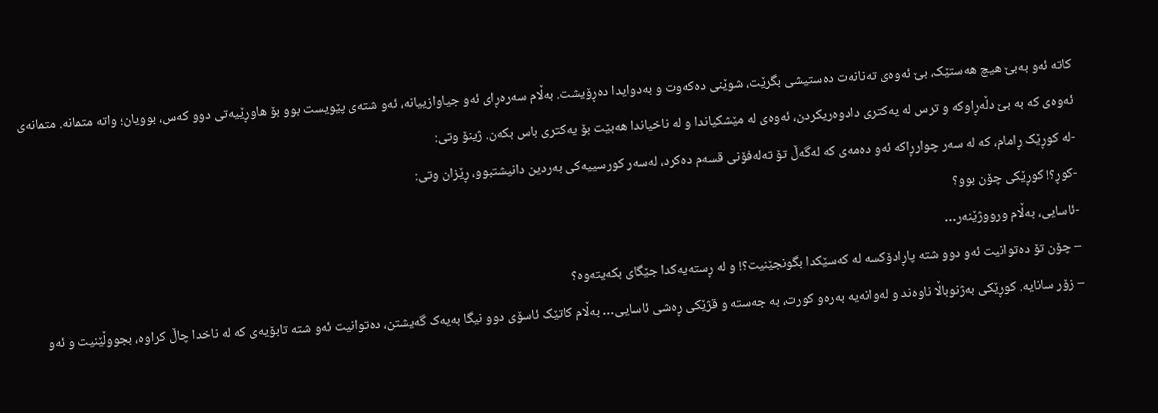کاتە ئەو بەبێ هیچ هەستێک، بێ ئەوەی تەنانەت دەستیشی بگرێت، شوێنی دەکەوت و بەدوایدا دەڕۆیشت. بەڵام سەرەڕای ئەو جیاوازییانە، ئەو شتەی پێویست بوو بۆ هاوڕێیەتی دوو کەس، بوویان؛ واتە متمانە. متمانەی ئەوەی کە بە بێ دڵەڕاوکە و ترس لە یەکتری دادوەریکردن، ئەوەی لە مێشکیاندا و لە ناخیاندا هەبێت بۆ یەکتری باس بکەن. ژینۆ وتی:
-لە کوڕێک ڕامام، کە لە سەر چوارڕاکە ئەو دەمەی کە لەگەڵ تۆ تەلەفۆنی قسەم دەکرد، لەسەر کورسییەکی بەردین دانیشتبوو، ڕێزان وتی:
-کوڕ؟! کوڕێکی چۆن بوو؟
-ئاسایی، بەڵام ورووژێنەر…
– چۆن تۆ دەتوانیت ئەو دوو شتە پاڕادۆکسە لە کەسێکدا بگونجێنیت؟! و لە ڕستەیەکدا جێگای بکەیتەوە؟
– زۆر سانایە. کوڕێکی بەژنوباڵا ناوەند و لەوانەیە بەرەو کورت، بە جەستە و قژێکی ڕەشی ئاسایی… بەڵام کاتێک ئاسۆی دوو نیگا بەیەک گەیشتن، دەتوانیت ئەو شتە تابۆیەی کە لە ناخدا چاڵ کراوە، بجووڵێنیت و ئەو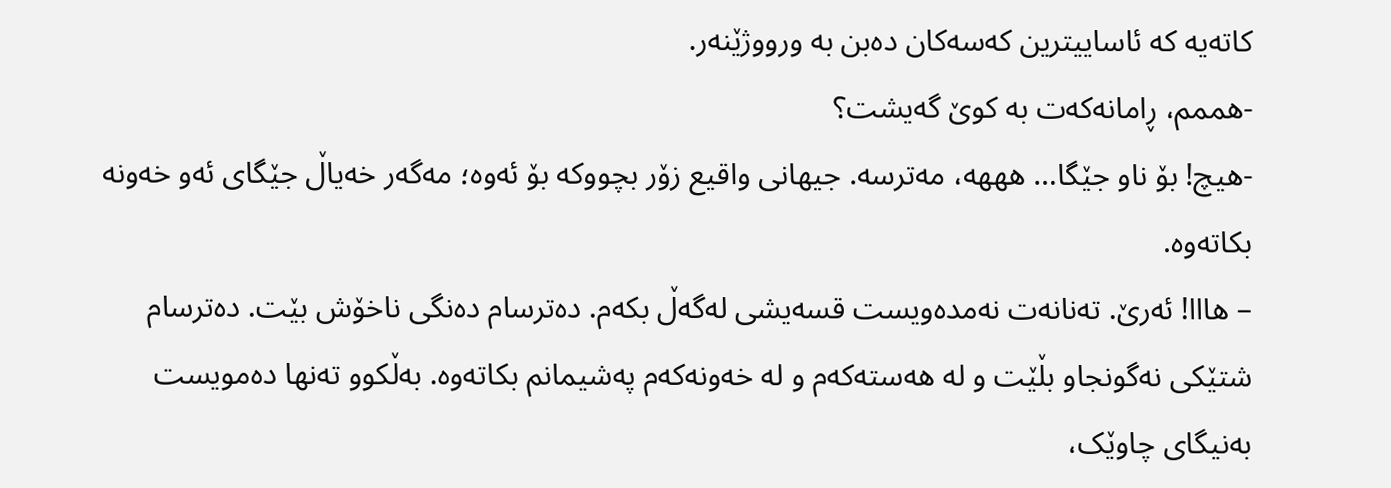کاتەیە کە ئاساییترین کەسەکان دەبن بە ورووژێنەر.
-هممم، ڕامانەکەت بە کوێ گەیشت؟
-هیچ! بۆ ناو جێگا… هههه، مەترسە. جیهانی واقیع زۆر بچووکە بۆ ئەوە؛ مەگەر خەیاڵ جێگای ئەو خەونە بکاتەوە.
– هااا! ئەرێ. تەنانەت نەمدەویست قسەیشی لەگەڵ بکەم. دەترسام دەنگی ناخۆش بێت. دەترسام شتێکی نەگونجاو بڵێت و لە هەستەکەم و لە خەونەکەم پەشیمانم بکاتەوە. بەڵکوو تەنها دەمویست بەنیگای چاوێک،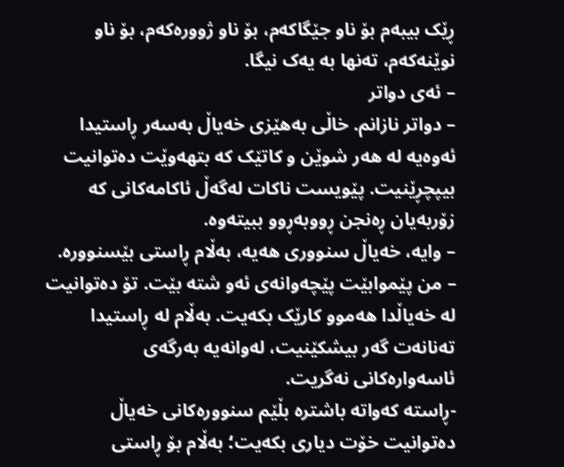ڕێک بیبەم بۆ ناو جێگاکەم، بۆ ناو ژوورەکەم، بۆ ناو نوێنەکەم، تەنها بە یەک نیگا.
– ئەی دواتر
– دواتر نازانم. خاڵی بەهێزی خەیاڵ بەسەر ڕاستیدا ئەوەیە لە هەر شوێن و کاتێک کە بتهەوێت دەتوانیت بیپچڕێنیت. پێویست ناکات لەگەڵ ئاکامەکانی کە زۆربەیان ڕەنجن ڕووبەڕوو ببیتەوە.
– وایە، خەیاڵ سنووری هەیە، بەڵام ڕاستی بێسنوورە.
– من پێموابێت پێچەوانەی ئەو شتە بێت. تۆ دەتوانیت لە خەیاڵدا هەموو کارێک بکەیت. بەڵام لە ڕاستیدا تەنانەت گەر بیشکێنیت، لەوانەیە بەرگەی ئاسەوارەکانی نەگریت.
-ڕاستە کەواتە باشترە بڵێم سنوورەکانی خەیاڵ دەتوانیت خۆت دیاری بکەیت؛ بەڵام بۆ ڕاستی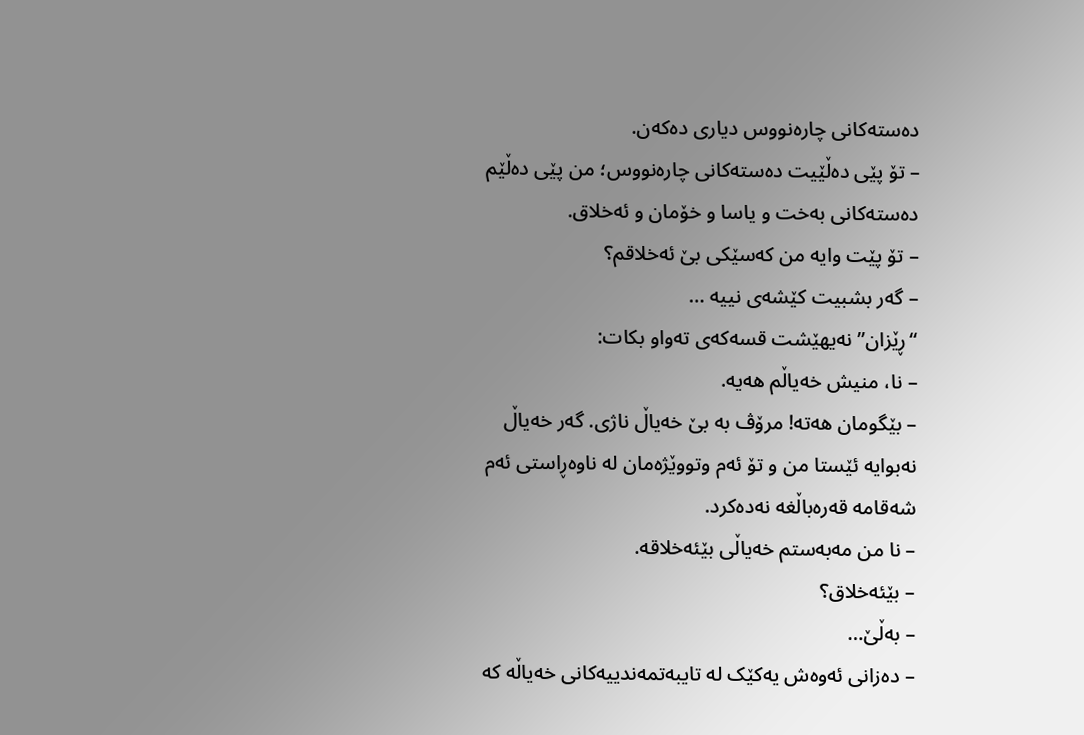دەستەکانی چارەنووس دیاری دەکەن.
– تۆ پێی دەڵێیت دەستەکانی چارەنووس؛ من پێی دەڵێم دەستەکانی بەخت و یاسا و خۆمان و ئەخلاق.
– تۆ پێت وایە من کەسێکی بێ ئەخلاقم؟
– گەر بشبیت کێشەی نییە …
“ڕێزان” نەیهێشت قسەکەی تەواو بکات:
– نا، منیش خەیاڵم هەیە.
– بێگومان هەتە! مرۆڤ بە بێ خەیاڵ ناژی. گەر خەیاڵ نەبوایە ئێستا من و تۆ ئەم وتووێژەمان لە ناوەڕاستی ئەم شەقامە قەرەباڵغە نەدەکرد.
– نا من مەبەستم خەیاڵی بێئەخلاقە.
– بێئەخلاق؟
– بەڵێ…
– دەزانی ئەوەش یەکێک لە تایبەتمەندییەکانی خەیاڵە کە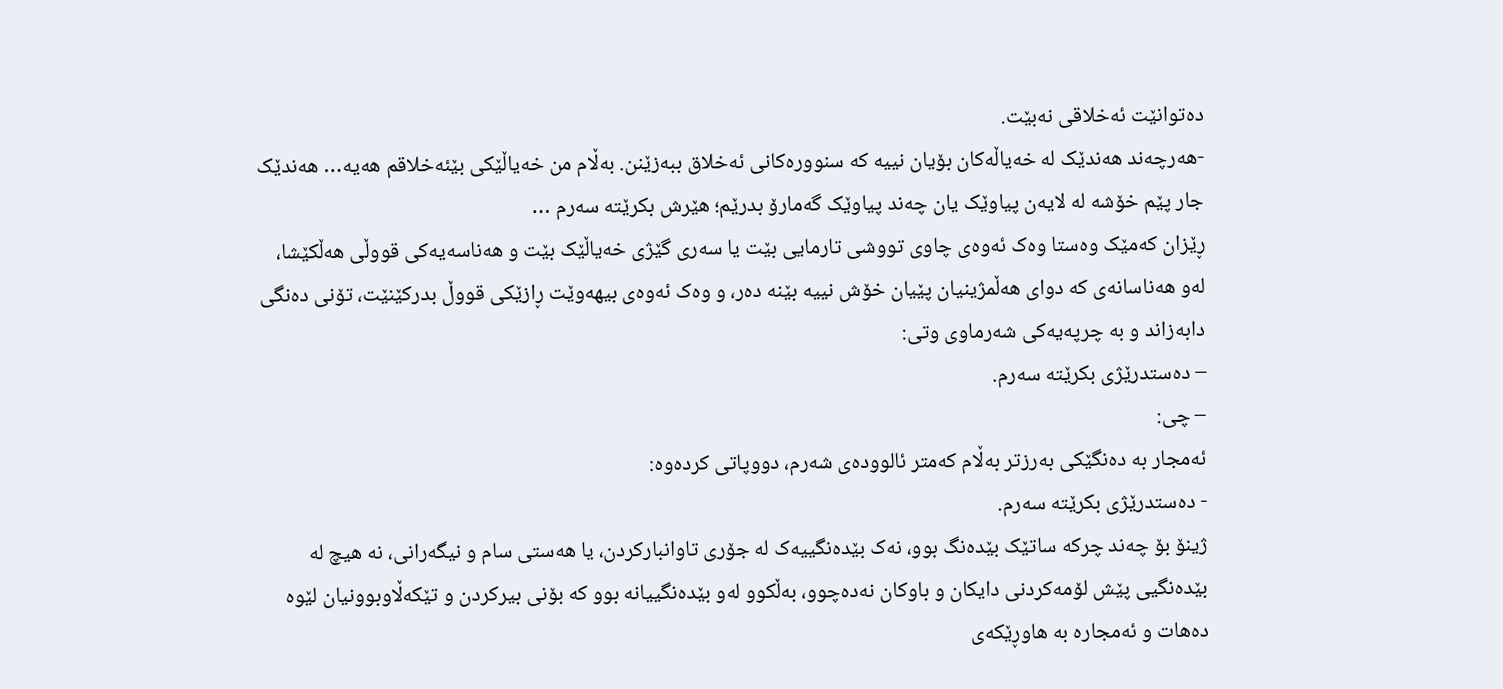دەتوانێت ئەخلاقی نەبێت.
-هەرچەند هەندێک لە خەیاڵەکان بۆیان نییە کە سنوورەکانی ئەخلاق ببەزێنن. بەڵام من خەیاڵێکی بێئەخلاقم هەیە… هەندێک جار پێم خۆشە لە لایەن پیاوێک یان چەند پیاوێک گەمارۆ بدرێم؛ هێرش بکرێتە سەرم …
ڕێزان کەمێک وەستا وەک ئەوەی چاوی تووشی تارمایی بێت یا سەری گێژی خەیاڵێک بێت و هەناسەیەکی قووڵی هەڵکێشا، لەو هەناسانەی کە دوای هەڵمژینیان پێیان خۆش نییە بێنە دەر، و وەک ئەوەی بیهەوێت ڕازێکی قووڵ بدرکێنێت، تۆنی دەنگی دابەزاند و بە چرپەیەکی شەرماوی وتی:
– دەستدرێژی بکرێتە سەرم.
– چی:
ئەمجار بە دەنگێکی بەرزتر بەڵام کەمتر ئالوودەی شەرم، دووپاتی کردەوە:
- دەستدرێژی بکرێتە سەرم.
ژینۆ بۆ چەند چرکە ساتێک بێدەنگ بوو، نەک بێدەنگییەک لە جۆری تاوانبارکردن، یا هەستی سام و نیگەرانی، نە هیچ لە بێدەنگیی پێش لۆمەکردنی دایکان و باوکان نەدەچوو، بەڵکوو لەو بێدەنگییانە بوو کە بۆنی بیرکردن و تێکەڵاوبوونیان لێوە دەهات و ئەمجارە بە هاوڕێکەی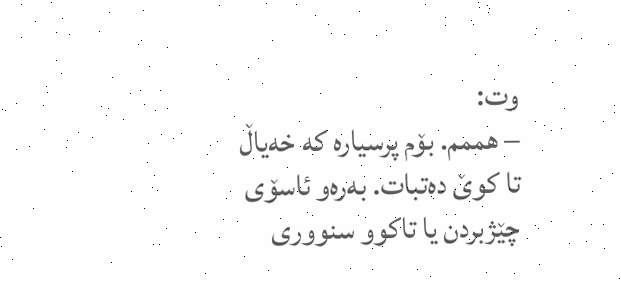وت:
– هممم. بۆم پرسیارە کە خەیاڵ تا کوێ دەتبات. بەرەو ئاسۆی چێژبردن یا تاکوو سنووری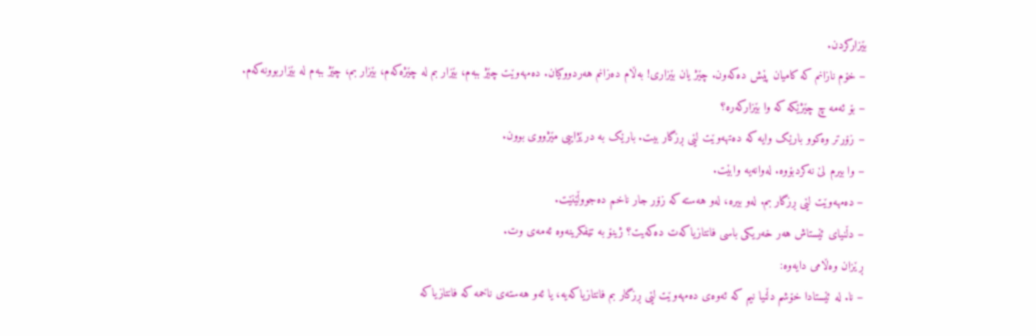بێزارکردن.
– خۆم نازانم کە کامیان پێش دەکەون. چێژ یان بێزاری! بەڵام دەزانم هەردووکیان. دەمهەوێت چێژ ببەم، بێزار بم لە چێژەکەم، بێزار بم، چێژ ببەم لە بێزاربوونەکەم.
– بۆ ئەمە چ چێژێکە کە وا بێزارکەرە؟
– زۆرتر وەکوو بارێک وایە کە دەتهەوێت لێی ڕزگار بیت. بارێک بە درێژاییی مێژووی بوون.
– وا بیرم لێ نەکردبۆوە. لەوانەیە وابێت.
– دەمهەوێت لێی ڕزگار بم. لەو بیرە، لەو هەستە کە زۆر جار ناخم دەجووڵێنێت.
– دڵنیای ئێستاش هەر خەریکی باسی فانتازیاکەت دەکەیت؟ ژینۆ بە تێفکرینەوە ئەمەی وت.
ڕێزان وەڵامی دایەوە:
– نا. لە ئێستادا خۆشم دڵنیا نیم کە ئەوەی دەمهەوێت لێی ڕزگار بم فانتازیاکەیە، یا ئەو هەستەی ناخمە کە فانتازیاکە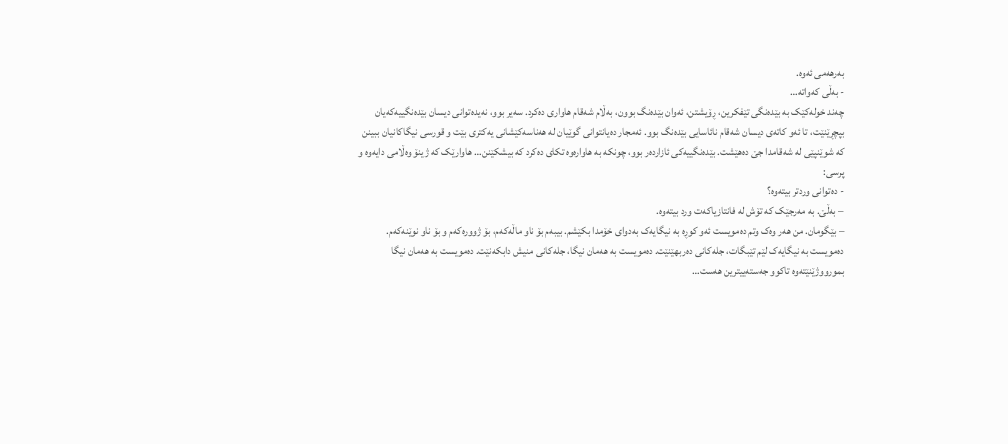بەرهەمی ئەوە.
- بەڵی کەواتە…
چەند خولەکێک بە بێدەنگی تێفکرین، ڕۆیشتن، ئەوان بێدەنگ بوون، بەڵام شەقام هاواری دەکرد. سەیر بوو، نەیدەتوانی دیسان بێدەنگییەکەیان بپچڕێنێت، تا ئەو کاتەی دیسان شەقام نائاسایی بێدەنگ بوو. ئەمجار دەیانتوانی گوێیان لە هەناسەکێشانی یەکتری بێت و قورسی نیگاکانیان ببینن کە شوێنپێی لە شەقامدا جێ دەهێشت. بێدەنگییەکی ئازاردەر بوو، چونکە بە هاوارەوە تکای دەکرد کە بیشکێنن… هاوارێک کە ژینۆ وەڵامی دایەوە و پرسی:
- دەتوانی وردتر بیتەوە؟
– بەڵێ. بە مەرجێک کە تۆش لە فانتازیاکەت ورد بیتەوە.
– بێگومان. من هەر وەک وتم دەمویست ئەو کوڕە بە نیگایەک بەدوای خۆمدا بکێشم. بیبەم بۆ ناو ماڵەکەم، بۆ ژوورەکەم و بۆ ناو نوێنەکەم. دەمویست بە نیگایەک لێم تێبگات، جلەکانی دەربهێنێت. دەمویست بە هەمان نیگا، جلەکانی منیش دابکەنێت. دەمویست بە هەمان نیگا بمورووژێنێتەوە تاکوو جەستەییترین هەست…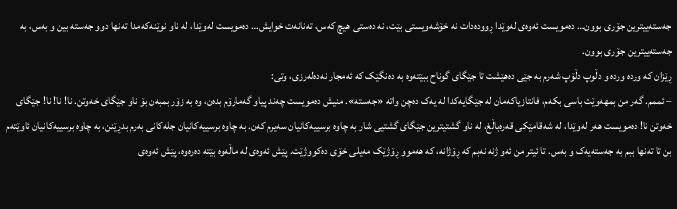جەستەییترین جۆری بوون… دەمویست ئەوەی لەوێدا ڕوودەدات نە خۆشەویستی بێت، نە دەستی هیچ کەس، تەنانەت خوایش… دەمویست لەوێدا، لە ناو نوێنەکەمدا تەنها دوو جەستە بین و بەس، بە جەستەییترین جۆری بوون.
ڕێزان کە وردە وردە و دڵوپ دڵۆپ شەرم بە جێی دەهێشت تا جێگای گوناح ببێتەوە بە دەنگێک کە ئەمجار نەدەلەرزی، وتی:
– ئممم. گەر من بمهەوێت باسی بکەم، فانتازیاکەمان لە جێگایەکدا لە یەک دەچن واتە «جەستە». منیش دەمویست چەند پیاو گەمارۆم بدەن، وە بە زۆر بمبەن بۆ ناو جێگای خەوتن. نا! نا! نا! جێگای خەوتن نا! دەمویست هەر لەوێدا، لە شەقامێکی قەرەباڵغ، لە ناو گشتیترین جێگای گشتیی شار بە چاوە برسییەکانیان سەیرم کەن. بە چاوە برسییەکانیان جلەکانی بەرم بدڕێنن، بە چاوە برسییەکانیان ئاوێتەم بن تا تەنها ببم بە جەستەیەک و بەس. تا ئیتر من ئەو ژنە نەبم کە ڕۆژانە، کە هەموو ڕۆژێک مەیلی خۆی دەکووژێت. پێش ئەوەی لە ماڵەوە بێتە دەرەوە، پێش ئەوەی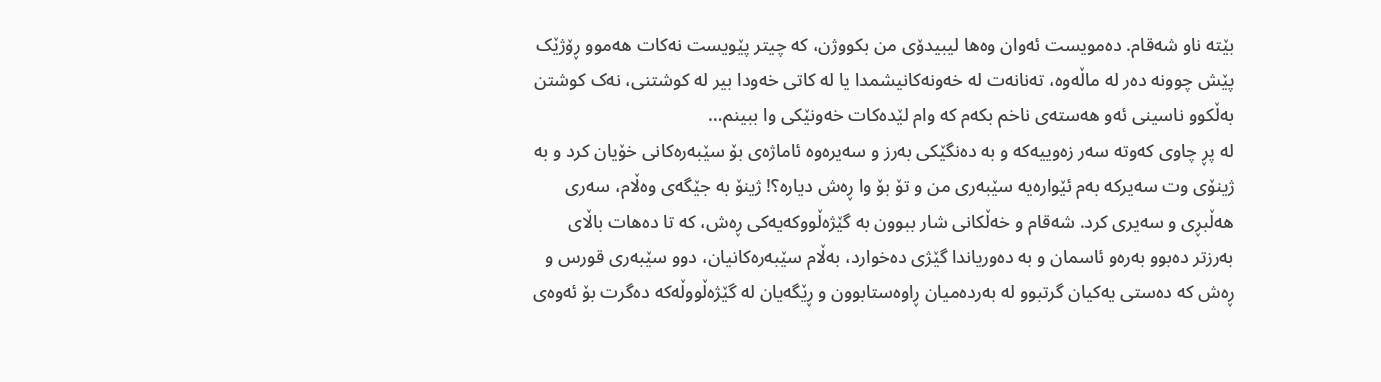بێتە ناو شەقام. دەمویست ئەوان وەها لیبیدۆی من بکووژن، کە چیتر پێویست نەکات هەموو ڕۆژێک پێش چوونە دەر لە ماڵەوە، تەنانەت لە خەونەکانیشمدا یا لە کاتی خەودا بیر لە کوشتنی، نەک کوشتن بەڵکوو ناسینی ئەو هەستەی ناخم بکەم کە وام لێدەکات خەونێکی وا ببینم…
لە پڕ چاوی کەوتە سەر زەوییەکە و بە دەنگێکی بەرز و سەیرەوە ئاماژەی بۆ سێبەرەکانی خۆیان کرد و بە ژینۆی وت سەیرکە بەم ئێوارەیە سێبەری من و تۆ بۆ وا ڕەش دیارە؟! ژینۆ بە جێگەی وەڵام، سەری هەڵبڕی و سەیری کرد. شەقام و خەڵکانی شار ببوون بە گێژەڵووکەیەکی ڕەش، کە تا دەهات باڵای بەرزتر دەبوو بەرەو ئاسمان و بە دەوریاندا گێژی دەخوارد، بەڵام سێبەرەکانیان، دوو سێبەری قورس و ڕەش کە دەستی یەکیان گرتبوو لە بەردەمیان ڕاوەستابوون و ڕێگەیان لە گێژەڵووڵەکە دەگرت بۆ ئەوەی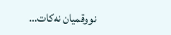نووقمیان نەکات…